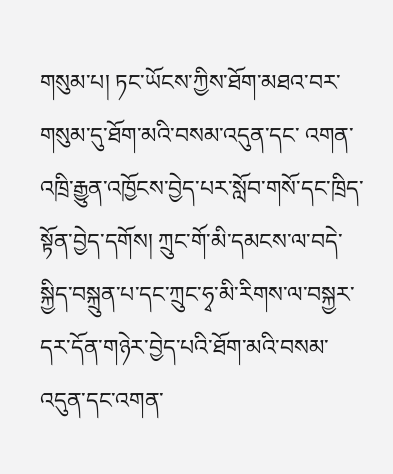གསུམ་པ། ཏང་ཡོངས་ཀྱིས་ཐོག་མཐའ་བར་གསུམ་དུ་ཐོག་མའི་བསམ་འདུན་དང་ འགན་འཁྲི་རྒྱུན་འཁྱོངས་བྱེད་པར་སློབ་གསོ་དང་ཁྲིད་སྟོན་བྱེད་དགོས། ཀྲུང་གོ་མི་དམངས་ལ་བདེ་སྐྱིད་བསྐྲུན་པ་དང་ཀྲུང་ཧྭ་མི་རིགས་ལ་བསྐྱར་དར་དོན་གཉེར་བྱེད་པའི་ཐོག་མའི་བསམ་འདུན་དང་འགན་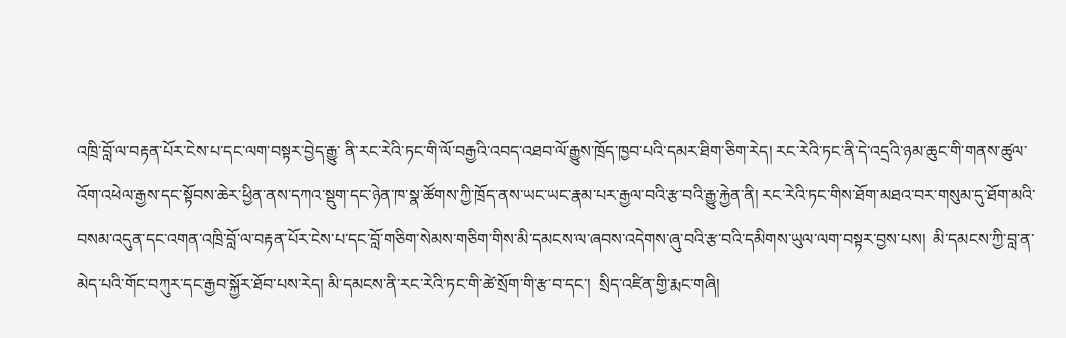འཁྲི་བློ་ལ་བརྟན་པོར་ངེས་པ་དང་ལག་བསྟར་བྱེད་རྒྱུ་ ནི་རང་རེའི་ཏང་གི་ལོ་བརྒྱའི་འབད་འཐབ་ལོ་རྒྱུས་ཁྲོད་ཁྱབ་པའི་དམར་ཐིག་ཅིག་རེད། རང་རེའི་ཏང་ནི་དེ་འདྲའི་ཉམ་ཆུང་གི་གནས་ཚུལ་འོག་འཕེལ་རྒྱས་དང་སྟོབས་ཆེར་ཕྱིན་ནས་དཀའ་སྡུག་དང་ཉེན་ཁ་སྣ་ཚོགས་ཀྱི་ཁྲོད་ནས་ཡང་ཡང་རྣམ་པར་རྒྱལ་བའི་རྩ་བའི་རྒྱུ་རྐྱེན་ནི། རང་རེའི་ཏང་གིས་ཐོག་མཐའ་བར་གསུམ་དུ་ཐོག་མའི་བསམ་འདུན་དང་འགན་འཁྲི་བློ་ལ་བརྟན་པོར་ངེས་པ་དང་བློ་གཅིག་སེམས་གཅིག་གིས་མི་དམངས་ལ་ཞབས་འདེགས་ཞུ་བའི་རྩ་བའི་དམིགས་ཡུལ་ལག་བསྟར་བྱས་པས།  མི་དམངས་ཀྱི་བླ་ན་མེད་པའི་གོང་བཀུར་དང་རྒྱབ་སྐྱོར་ཐོབ་པས་རེད། མི་དམངས་ནི་རང་རེའི་ཏང་གི་ཚེ་སྲོག་གི་རྩ་བ་དང་།  སྲིད་འཛིན་གྱི་རྨང་གཞི།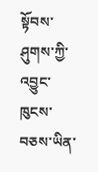སྟོབས་ཤུགས་ཀྱི་འབྱུང་ཁུངས་བཅས་ཡིན་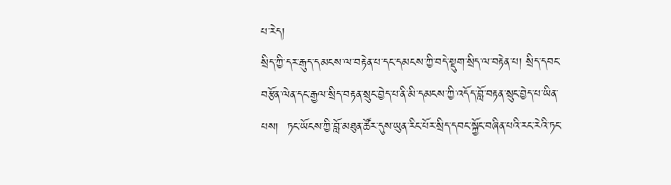པ་རེད།
སྲིད་ཀྱི་དར་རྒུད་དམངས་ལ་བརྟེན་པ་དང་དམངས་ཀྱི་བདེ་སྡུག་སྲིད་ལ་བརྟེན་པ། སྲིད་དབང་བརྩོན་ལེན་དང་རྒྱལ་སྲིད་བརྟན་སྲུང་བྱེད་པ་ནི་མི་དམངས་ཀྱི་འདོད་བློ་བརྟན་སྲུང་བྱེད་པ་ཡིན་པས།  ཏང་ཡོངས་ཀྱི་བློ་མཐུན་ཚོར་དུས་ཡུན་རིང་པོར་སྲིད་དབང་སྐྱོང་བཞིན་པའི་རང་རེའི་ཏང་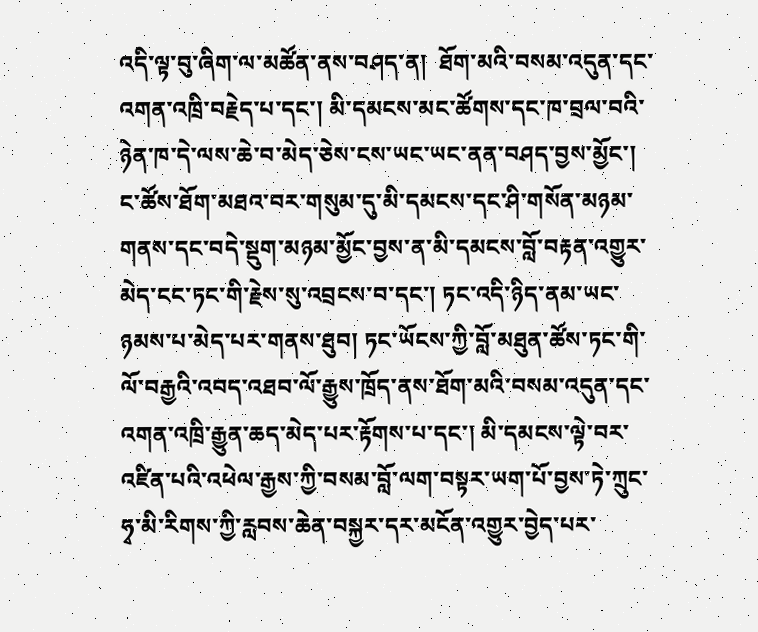འདི་ལྟ་བུ་ཞིག་ལ་མཚོན་ནས་བཤད་ན།  ཐོག་མའི་བསམ་འདུན་དང་འགན་འཁྲི་བརྗེད་པ་དང་། མི་དམངས་མང་ཚོགས་དང་ཁ་བྲལ་བའི་ཉེན་ཁ་དེ་ལས་ཆེ་བ་མེད་ཅེས་ངས་ཡང་ཡང་ནན་བཤད་བྱས་མྱོང་།  ང་ཚོས་ཐོག་མཐའ་བར་གསུམ་དུ་མི་དམངས་དང་ཤི་གསོན་མཉམ་གནས་དང་བདེ་སྡུག་མཉམ་མྱོང་བྱས་ན་མི་དམངས་བློ་བརྟན་འགྱུར་མེད་ངང་ཏང་གི་རྗེས་སུ་འབྲངས་བ་དང་། ཏང་འདི་ཉིད་ནམ་ཡང་ཉམས་པ་མེད་པར་གནས་ཐུབ། ཏང་ཡོངས་ཀྱི་བློ་མཐུན་ཚོས་ཏང་གི་ལོ་བརྒྱའི་འབད་འཐབ་ལོ་རྒྱུས་ཁྲོད་ནས་ཐོག་མའི་བསམ་འདུན་དང་འགན་འཁྲི་རྒྱུན་ཆད་མེད་པར་རྟོགས་པ་དང་། མི་དམངས་ལྟེ་བར་འཛིན་པའི་འཕེལ་རྒྱས་ཀྱི་བསམ་བློ་ལག་བསྟར་ཡག་པོ་བྱས་ཏེ་ཀྲུང་ཧྭ་མི་རིགས་ཀྱི་རླབས་ཆེན་བསྐྱར་དར་མངོན་འགྱུར་བྱེད་པར་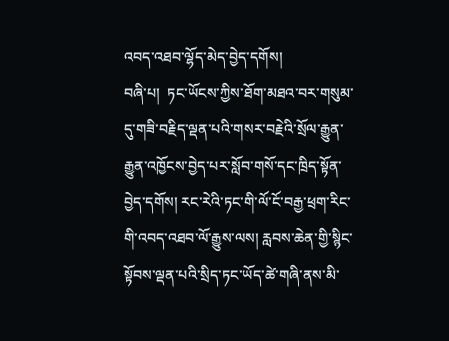འབད་འཐབ་ལྷོད་མེད་བྱེད་དགོས།
བཞི་པ།  ཏང་ཡོངས་ཀྱིས་ཐོག་མཐའ་བར་གསུམ་དུ་གཟི་བརྗིད་ལྡན་པའི་གསར་བརྗེའི་སྲོལ་རྒྱུན་རྒྱུན་འཁྱོངས་བྱེད་པར་སློབ་གསོ་དང་ཁྲིད་སྟོན་བྱེད་དགོས། རང་རེའི་ཏང་གི་ལོ་ངོ་བརྒྱ་ཕྲག་རིང་གི་འབད་འཐབ་ལོ་རྒྱུས་ལས། རླབས་ཆེན་གྱི་སྙིང་སྟོབས་ལྡན་པའི་སྲིད་ཏང་ཡོད་ཚེ་གཞི་ནས་མི་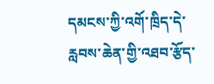དམངས་ཀྱི་འགོ་ཁྲིད་དེ་རླབས་ཆེན་གྱི་འཐབ་རྩོད་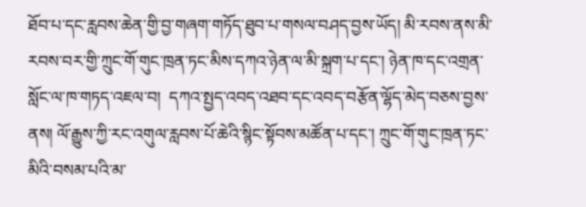ཐོབ་པ་དང་རླབས་ཆེན་གྱི་བྱ་གཞག་གཏོད་ཐུབ་པ་གསལ་བཤད་བྱས་ཡོད། མི་རབས་ནས་མི་རབས་བར་གྱི་ཀྲུང་གོ་གུང་ཁྲན་ཏང་མིས་དཀའ་ཉེན་ལ་མི་སྐྲག་པ་དང་། ཉེན་ཁ་དང་འགྲན་སློང་ལ་ཁ་གཏད་འཇལ་བ།  དཀའ་སྤྱད་འབད་འཐབ་དང་འབད་བརྩོན་ལྷོད་མེད་བཅས་བྱས་ནས། ལོ་རྒྱུས་ཀྱི་རང་འགུལ་རླབས་པོ་ཆེའི་སྙིང་སྟོབས་མཚོན་པ་དང་། ཀྲུང་གོ་གུང་ཁྲན་ཏང་མིའི་བསམ་པའི་མ་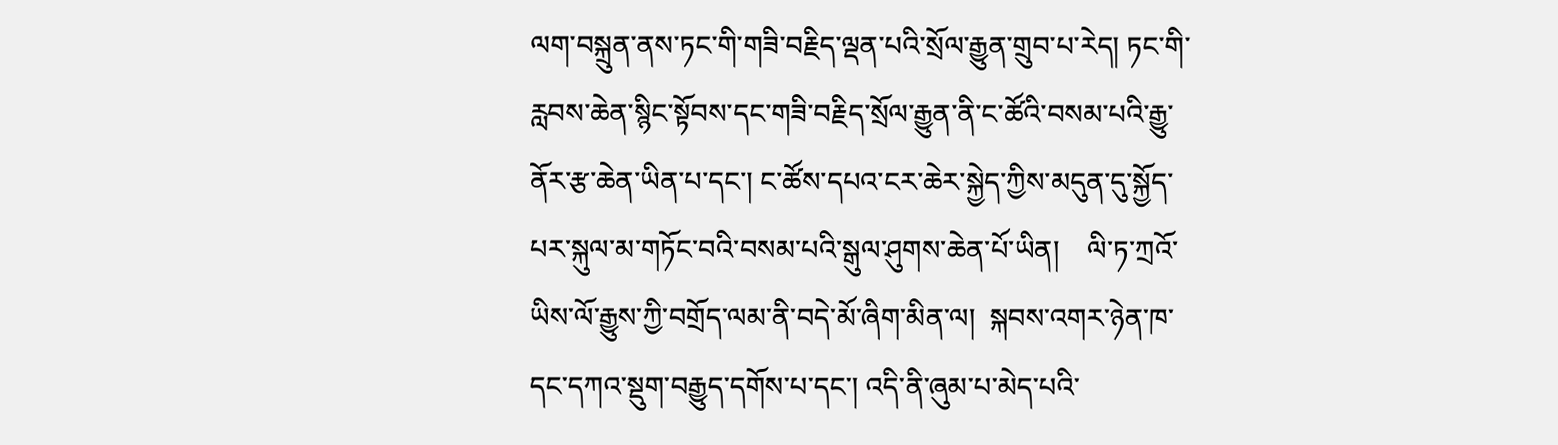ལག་བསྐྲུན་ནས་ཏང་གི་གཟི་བརྗིད་ལྡན་པའི་སྲོལ་རྒྱུན་གྲུབ་པ་རེད། ཏང་གི་རླབས་ཆེན་སྙིང་སྟོབས་དང་གཟི་བརྗིད་སྲོལ་རྒྱུན་ནི་ང་ཚོའི་བསམ་པའི་རྒྱུ་ནོར་རྩ་ཆེན་ཡིན་པ་དང་། ང་ཚོས་དཔའ་ངར་ཆེར་སྐྱེད་ཀྱིས་མདུན་དུ་སྐྱོད་པར་སྐུལ་མ་གཏོང་བའི་བསམ་པའི་སྒུལ་ཤུགས་ཆེན་པོ་ཡིན།    ལི་ཏ་ཀྲའོ་ཡིས་ལོ་རྒྱུས་ཀྱི་བགྲོད་ལམ་ནི་བདེ་མོ་ཞིག་མིན་ལ།  སྐབས་འགར་ཉེན་ཁ་དང་དཀའ་སྡུག་བརྒྱུད་དགོས་པ་དང་། འདི་ནི་ཞུམ་པ་མེད་པའི་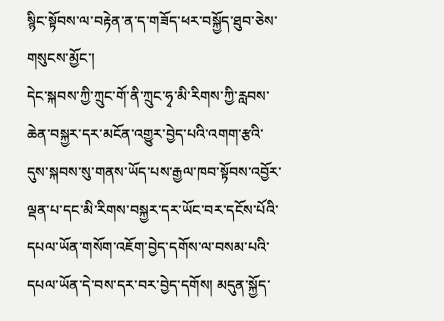སྙིང་སྟོབས་ལ་བརྟེན་ན་ད་གཟོད་ཕར་བསྐྱོད་ཐུབ་ཅེས་གསུངས་མྱོང་།
དེང་སྐབས་ཀྱི་ཀྲུང་གོ་ནི་ཀྲུང་ཧྭ་མི་རིགས་ཀྱི་རླབས་ཆེན་བསྐྱར་དར་མངོན་འགྱུར་བྱེད་པའི་འགག་རྩའི་དུས་སྐབས་སུ་གནས་ཡོད་པས་རྒྱལ་ཁབ་སྟོབས་འབྱོར་ལྡན་པ་དང་མི་རིགས་བསྐྱར་དར་ཡོང་བར་དངོས་པོའི་དཔལ་ཡོན་གསོག་འཇོག་བྱེད་དགོས་ལ་བསམ་པའི་དཔལ་ཡོན་དེ་བས་དར་བར་བྱེད་དགོས། མདུན་སྐྱོད་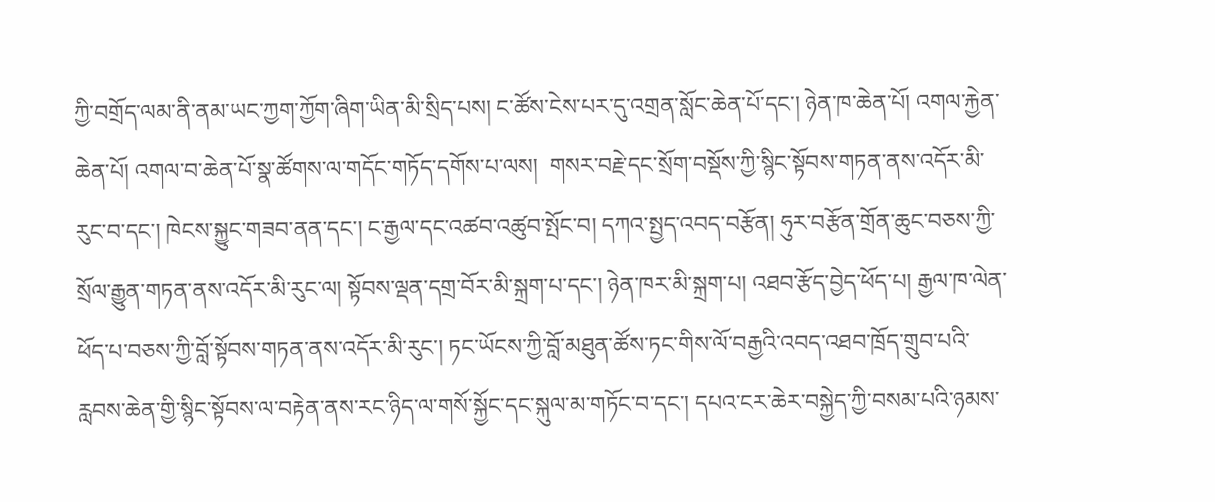ཀྱི་བགྲོད་ལམ་ནི་ནམ་ཡང་ཀྱག་ཀྱོག་ཞིག་ཡིན་མི་སྲིད་པས། ང་ཚོས་ངེས་པར་དུ་འགྲན་སློང་ཆེན་པོ་དང་། ཉེན་ཁ་ཆེན་པོ། འགལ་རྐྱེན་ཆེན་པོ། འགལ་བ་ཆེན་པོ་སྣ་ཚོགས་ལ་གདོང་གཏོད་དགོས་པ་ལས།  གསར་བརྗེ་དང་སྲོག་བསྡོས་ཀྱི་སྙིང་སྟོབས་གཏན་ནས་འདོར་མི་རུང་བ་དང་། ཁེངས་སྐྱུང་གཟབ་ནན་དང་། ང་རྒྱལ་དང་འཚབ་འཚུབ་སྤོང་བ། དཀའ་སྤྱད་འབད་བརྩོན། ཧུར་བརྩོན་གྲོན་ཆུང་བཅས་ཀྱི་སྲོལ་རྒྱུན་གཏན་ནས་འདོར་མི་རུང་ལ། སྟོབས་ལྡན་དགྲ་བོར་མི་སྐྲག་པ་དང་། ཉེན་ཁར་མི་སྐྲག་པ། འཐབ་རྩོད་བྱེད་ཕོད་པ། རྒྱལ་ཁ་ལེན་ཕོད་པ་བཅས་ཀྱི་བློ་སྟོབས་གཏན་ནས་འདོར་མི་རུང་། ཏང་ཡོངས་ཀྱི་བློ་མཐུན་ཚོས་ཏང་གིས་ལོ་བརྒྱའི་འབད་འཐབ་ཁྲོད་གྲུབ་པའི་རླབས་ཆེན་གྱི་སྙིང་སྟོབས་ལ་བརྟེན་ནས་རང་ཉིད་ལ་གསོ་སྐྱོང་དང་སྐུལ་མ་གཏོང་བ་དང་། དཔའ་ངར་ཆེར་བསྐྱེད་ཀྱི་བསམ་པའི་ཉམས་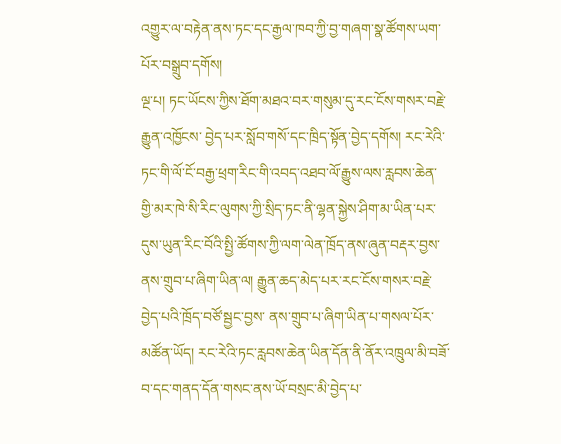འགྱུར་ལ་བརྟེན་ནས་ཏང་དང་རྒྱལ་ཁབ་ཀྱི་བྱ་གཞག་སྣ་ཚོགས་ཡག་པོར་བསྒྲུབ་དགོས།
ལྔ་པ། ཏང་ཡོངས་ཀྱིས་ཐོག་མཐའ་བར་གསུམ་དུ་རང་ངོས་གསར་བརྗེ་རྒྱུན་འཁྱོངས་ བྱེད་པར་སློབ་གསོ་དང་ཁྲིད་སྟོན་བྱེད་དགོས། རང་རེའི་ཏང་གི་ལོ་ངོ་བརྒྱ་ཕྲག་རིང་གི་འབད་འཐབ་ལོ་རྒྱུས་ལས་རླབས་ཆེན་གྱི་མར་ཁེ་སི་རིང་ལུགས་ཀྱི་སྲིད་ཏང་ནི་ལྷན་སྐྱེས་ཤིག་མ་ཡིན་པར་དུས་ཡུན་རིང་བོའི་སྤྱི་ཚོགས་ཀྱི་ལག་ལེན་ཁྲོད་ནས་ཞུན་བརྡར་བྱས་ནས་གྲུབ་པ་ཞིག་ཡིན་ལ། རྒྱུན་ཆད་མེད་པར་རང་ངོས་གསར་བརྗེ་བྱེད་པའི་ཁྲོད་བཙོ་སྦྱང་བྱས་ ནས་གྲུབ་པ་ཞིག་ཡིན་པ་གསལ་པོར་མཚོན་ཡོད། རང་རེའི་ཏང་རླབས་ཆེན་ཡིན་དོན་ནི་ནོར་འཁྲུལ་མི་བཟོ་བ་དང་གནད་དོན་གསང་ནས་ཡོ་བསྲང་མི་བྱེད་པ་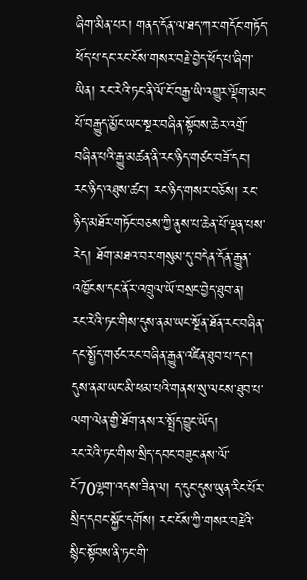ཞིག་མིན་པར། གནད་དོན་ལ་ཐད་ཀར་གདོང་གཏོད་ཕོད་པ་དང་རང་ངོས་གསར་བརྗེ་བྱེད་ཕོད་པ་ཞིག་ཡིན། རང་རེའི་ཏང་ནི་ལོ་ངོ་བརྒྱ་ཡི་འགྱུར་ལྡོག་མང་པོ་བརྒྱུད་མྱོང་ཡང་སྔར་བཞིན་སྟོབས་ཆེར་འགྲོ་བཞིན་པའི་རྒྱུ་མཚན་ནི་རང་ཉིད་གཙང་བཟོ་དང་། རང་ཉིད་འཐུས་ཚང་། རང་ཉིད་གསར་བཅོས། རང་ཉིད་མཐོར་གཏོང་བཅས་ཀྱི་ནུས་པ་ཆེན་པོ་ལྡན་པས་རེད། ཐོག་མཐའ་བར་གསུམ་དུ་བདེན་དོན་རྒྱུན་འཁྱོངས་དང་ནོར་འཁྲུལ་ཡོ་བསྲང་བྱེད་ཐུབ་ན།  རང་རེའི་ཏང་གིས་དུས་ནམ་ཡང་སྔོན་ཐོན་རང་བཞིན་དང་སྤྱོད་གཙང་རང་བཞིན་རྒྱུན་འཛིན་ཐུབ་པ་དང་། དུས་ནམ་ཡང་མི་ཕམ་པའི་གནས་སུ་ལངས་ཐུབ་པ་ལག་ལེན་གྱི་ཐོག་ནས་ར་སྤྲོད་བྱུང་ཡོད།
རང་རེའི་ཏང་གིས་སྲིད་དབང་བཟུང་ནས་ལོ་ངོ70ལྷག་འདས་ཟིན་ལ། ད་དུང་དུས་ཡུན་རིང་པོར་སྲིད་དབང་སྐྱོང་དགོས། རང་ངོས་ཀྱི་གསར་བརྗེའི་སྙིང་སྟོབས་ནི་ཏང་གི་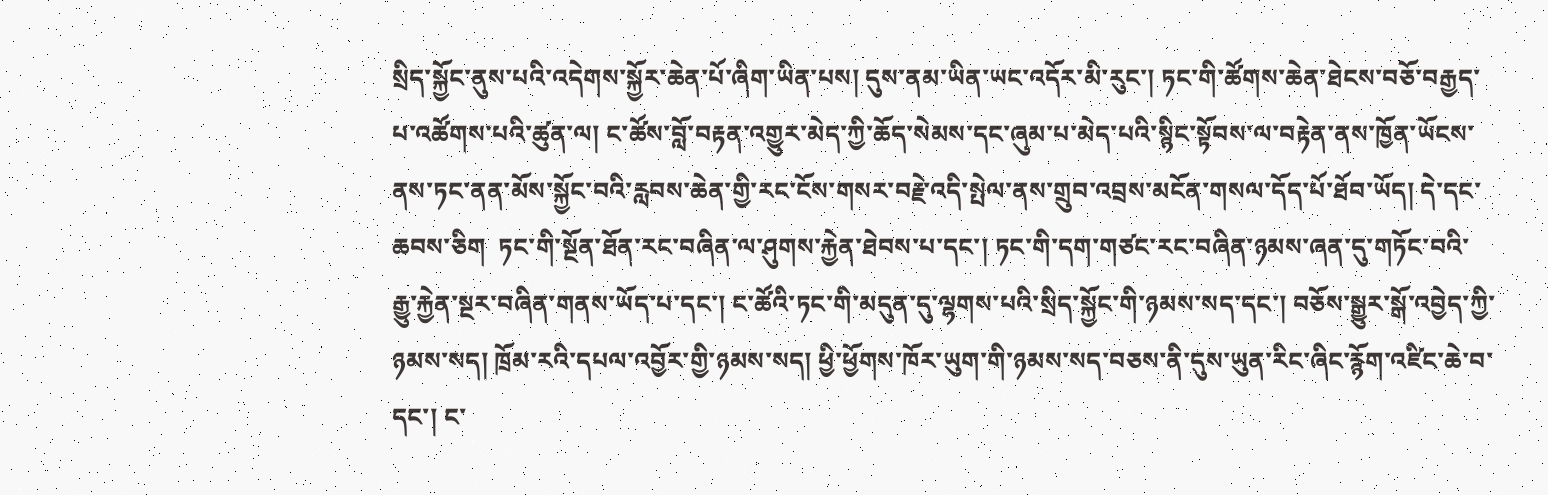སྲིད་སྐྱོང་ནུས་པའི་འདེགས་སྐྱོར་ཆེན་པོ་ཞིག་ཡིན་པས། དུས་ནམ་ཡིན་ཡང་འདོར་མི་རུང་། ཏང་གི་ཚོགས་ཆེན་ཐེངས་བཅོ་བརྒྱད་པ་འཚོགས་པའི་ཚུན་ལ། ང་ཚོས་བློ་བརྟན་འགྱུར་མེད་ཀྱི་ཆོད་སེམས་དང་ཞུམ་པ་མེད་པའི་སྙིང་སྟོབས་ལ་བརྟེན་ནས་ཁྱོན་ཡོངས་ནས་ཏང་ནན་མོས་སྐྱོང་བའི་རླབས་ཆེན་གྱི་རང་ངོས་གསར་བརྗེ་འདི་སྤེལ་ནས་གྲུབ་འབྲས་མངོན་གསལ་དོད་པོ་ཐོབ་ཡོད། དེ་དང་ཆབས་ཅིག  ཏང་གི་སྔོན་ཐོན་རང་བཞིན་ལ་ཤུགས་རྐྱེན་ཐེབས་པ་དང་། ཏང་གི་དག་གཙང་རང་བཞིན་ཉམས་ཞན་དུ་གཏོང་བའི་རྒྱུ་རྐྱེན་སྔར་བཞིན་གནས་ཡོད་པ་དང་། ང་ཚོའི་ཏང་གི་མདུན་དུ་ལྷགས་པའི་སྲིད་སྐྱོང་གི་ཉམས་སད་དང་། བཅོས་སྒྱུར་སྒོ་འབྱེད་ཀྱི་ཉམས་སད། ཁྲོམ་རའི་དཔལ་འབྱོར་གྱི་ཉམས་སད། ཕྱི་ཕྱོགས་ཁོར་ཡུག་གི་ཉམས་སད་བཅས་ནི་དུས་ཡུན་རིང་ཞིང་རྙོག་འཛིང་ཆེ་བ་དང་། ང་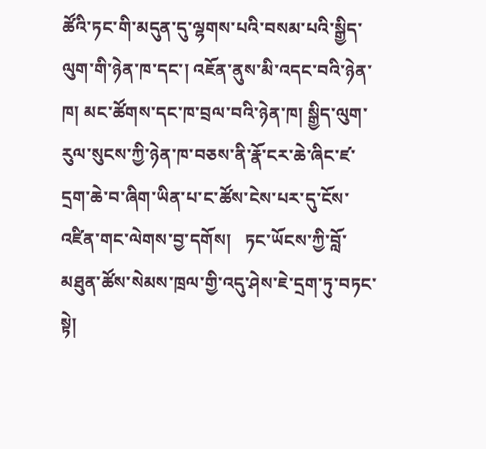ཚོའི་ཏང་གི་མདུན་དུ་ལྷགས་པའི་བསམ་པའི་སྒྱིད་ལུག་གི་ཉེན་ཁ་དང་། འཇོན་ནུས་མི་འདང་བའི་ཉེན་ཁ། མང་ཚོགས་དང་ཁ་བྲལ་བའི་ཉེན་ཁ། སྒྱིད་ལུག་རུལ་སུངས་ཀྱི་ཉེན་ཁ་བཅས་ནི་རྣོ་ངར་ཆེ་ཞིང་ཛ་དྲག་ཆེ་བ་ཞིག་ཡིན་པ་ང་ཚོས་ངེས་པར་དུ་ངོས་འཛིན་གང་ལེགས་བྱ་དགོས།   ཏང་ཡོངས་ཀྱི་བློ་མཐུན་ཚོས་སེམས་ཁྲལ་གྱི་འདུ་ཤེས་ཇེ་དྲག་ཏུ་བཏང་སྟེ།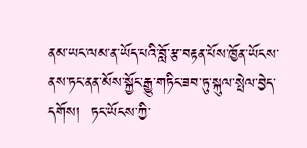ནམ་ཡང་ལམ་ན་ཡོད་པའི་བློ་རྩ་བརྟན་པོས་ཁྱོན་ཡོངས་ནས་ཏང་ནན་མོས་སྐྱོང་རྒྱུ་གཏིང་ཟབ་ཏུ་སྐུལ་སྤེལ་བྱེད་དགོས།  ཏང་ཡོངས་ཀྱི་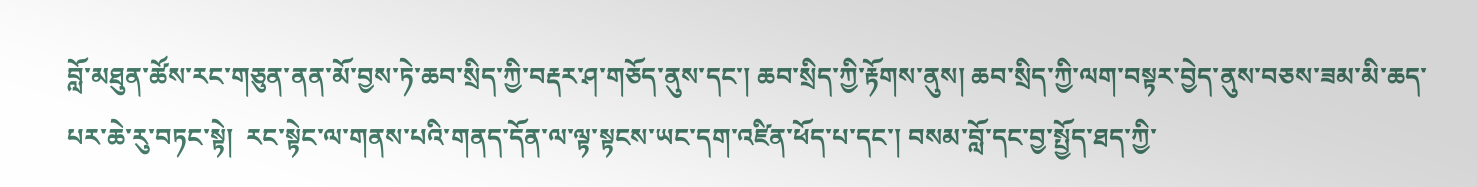བློ་མཐུན་ཚོས་རང་གཅུན་ནན་མོ་བྱས་ཏེ་ཆབ་སྲིད་ཀྱི་བརྡར་ཤ་གཅོད་ནུས་དང་། ཆབ་སྲིད་ཀྱི་རྟོགས་ནུས། ཆབ་སྲིད་ཀྱི་ལག་བསྟར་བྱེད་ནུས་བཅས་ཟམ་མི་ཆད་པར་ཆེ་རུ་བཏང་སྟེ།  རང་སྟེང་ལ་གནས་པའི་གནད་དོན་ལ་ལྟ་སྟངས་ཡང་དག་འཛིན་ཕོད་པ་དང་། བསམ་བློ་དང་བྱ་སྤྱོད་ཐད་ཀྱི་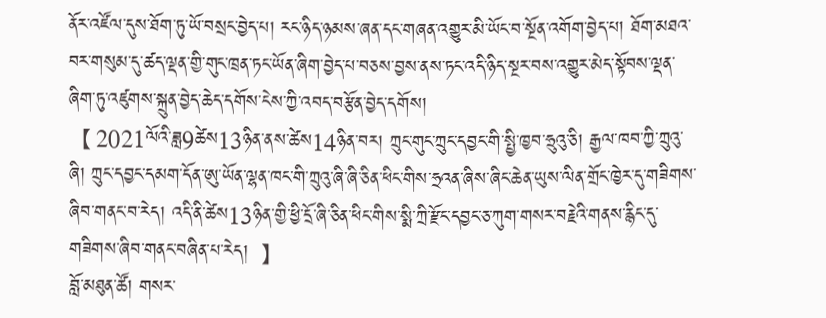ནོར་འཛོལ་དུས་ཐོག་ཏུ་ཡོ་བསྲང་བྱེད་པ། རང་ཉིད་ཉམས་ཞན་དང་གཞན་འགྱུར་མི་ཡོང་བ་སྔོན་འགོག་བྱེད་པ། ཐོག་མཐའ་བར་གསུམ་དུ་ཚད་ལྡན་གྱི་གུང་ཁྲན་ཏང་ཡོན་ཞིག་བྱེད་པ་བཅས་བྱས་ནས་ཏང་འདི་ཉིད་སྔར་བས་འགྱུར་མེད་སྟོབས་ལྡན་ཞིག་ཏུ་འཛུགས་སྐྲུན་བྱེད་ཆེད་དགོས་ངེས་ཀྱི་འབད་བརྩོན་བྱེད་དགོས།
【 2021ལོའི་ཟླ9ཚེས13ཉིན་ནས་ཚེས14ཉིན་བར། ཀྲུང་གུང་ཀྲུང་དབྱང་གི་སྤྱི་ཁྱབ་ཧྲུའུ་ཅི། རྒྱལ་ཁབ་ཀྱི་ཀྲུའུ་ཞི། ཀྲུང་དབྱང་དམག་དོན་ཨུ་ཡོན་ལྷན་ཁང་གི་ཀྲུའུ་ཞི་ཞི་ཅིན་ཕིང་གིས་ཧྲའན་ཞིས་ཞིང་ཆེན་ཡུས་ལིན་གྲོང་ཁྱེར་དུ་གཟིགས་ཞིབ་གནང་བ་རེད། འདི་ནི་ཚེས13ཉིན་གྱི་ཕྱི་དྲོ་ཞི་ཅིན་ཕིང་གིས་སྨི་ཀྲི་རྫོང་དབྱང་ཅ་ཀུག་གསར་བརྗེའི་གནས་རྙིང་དུ་གཟིགས་ཞིབ་གནང་བཞིན་པ་རེད།  】
བློ་མཐུན་ཚོ། གསར་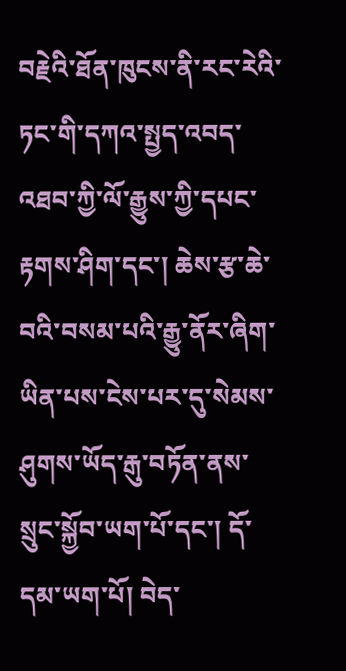བརྗེའི་ཐོན་ཁུངས་ནི་རང་རེའི་ཏང་གི་དཀའ་སྤྱད་འབད་འཐབ་ཀྱི་ལོ་རྒྱུས་ཀྱི་དཔང་རྟགས་ཤིག་དང་། ཆེས་རྩ་ཆེ་བའི་བསམ་པའི་རྒྱུ་ནོར་ཞིག་ཡིན་པས་ངེས་པར་དུ་སེམས་ཤུགས་ཡོད་རྒུ་བཏོན་ནས་སྲུང་སྐྱོབ་ཡག་པོ་དང་། དོ་དམ་ཡག་པོ། བེད་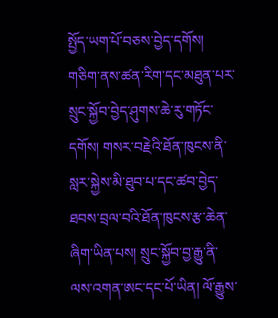སྤྱོད་ཡག་པོ་བཅས་བྱེད་དགོས། གཅིག་ནས་ཚན་རིག་དང་མཐུན་པར་སྲུང་སྐྱོབ་བྱེད་ཤུགས་ཆེ་རུ་གཏོང་དགོས། གསར་བརྗེའི་ཐོན་ཁུངས་ནི་སླར་སྐྱེས་མི་ཐུབ་པ་དང་ཚབ་བྱེད་ཐབས་བྲལ་བའི་ཐོན་ཁུངས་རྩ་ཆེན་ཞིག་ཡིན་པས། སྲུང་སྐྱོབ་བྱ་རྒྱུ་ནི་ལས་འགན་ཨང་དང་པོ་ཡིན། ལོ་རྒྱུས་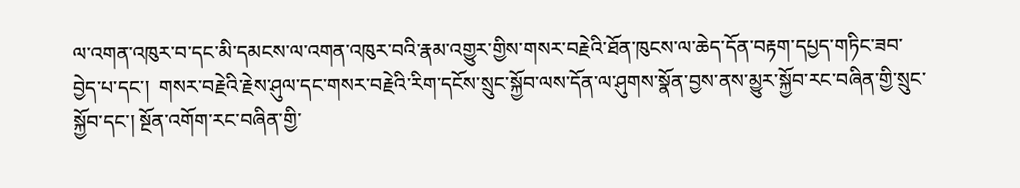ལ་འགན་འཁུར་བ་དང་མི་དམངས་ལ་འགན་འཁུར་བའི་རྣམ་འགྱུར་གྱིས་གསར་བརྗེའི་ཐོན་ཁུངས་ལ་ཆེད་དོན་བརྟག་དཔྱད་གཏིང་ཟབ་བྱེད་པ་དང་།  གསར་བརྗེའི་རྗེས་ཤུལ་དང་གསར་བརྗེའི་རིག་དངོས་སྲུང་སྐྱོབ་ལས་དོན་ལ་ཤུགས་སྣོན་བྱས་ནས་མྱུར་སྐྱོབ་རང་བཞིན་གྱི་སྲུང་སྐྱོབ་དང་། སྔོན་འགོག་རང་བཞིན་གྱི་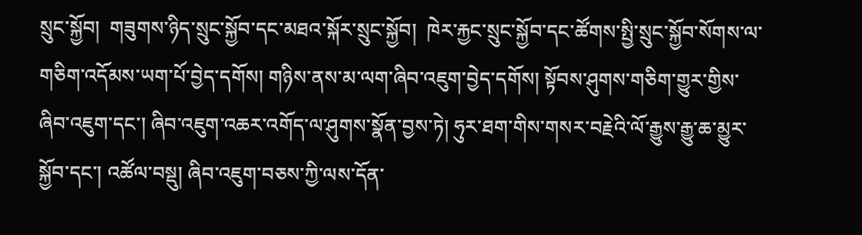སྲུང་སྐྱོབ།  གཟུགས་ཉིད་སྲུང་སྐྱོབ་དང་མཐའ་སྐོར་སྲུང་སྐྱོབ།  ཁེར་རྐྱང་སྲུང་སྐྱོབ་དང་ཚོགས་སྤྱི་སྲུང་སྐྱོབ་སོགས་ལ་ གཅིག་འདོམས་ཡག་པོ་བྱེད་དགོས། གཉིས་ནས་མ་ལག་ཞིབ་འཇུག་བྱེད་དགོས། སྟོབས་ཤུགས་གཅིག་གྱུར་གྱིས་ཞིབ་འཇུག་དང་། ཞིབ་འཇུག་འཆར་འགོད་ལ་ཤུགས་སྣོན་བྱས་ཏེ། ཧུར་ཐག་གིས་གསར་བརྗེའི་ལོ་རྒྱུས་རྒྱུ་ཆ་མྱུར་སྐྱོབ་དང་། འཚོལ་བསྡུ། ཞིབ་འཇུག་བཅས་ཀྱི་ལས་དོན་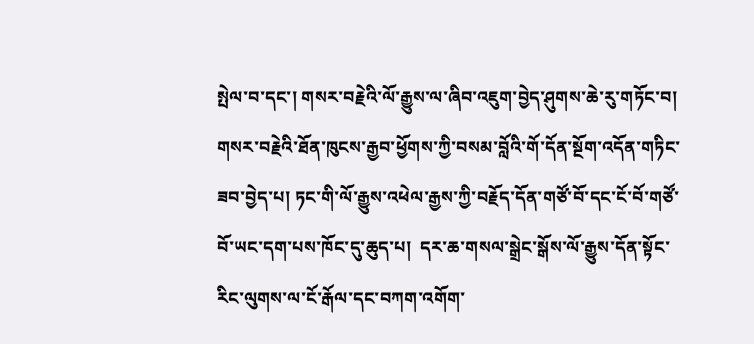སྤེལ་བ་དང་། གསར་བརྗེའི་ལོ་རྒྱུས་ལ་ཞིབ་འཇུག་བྱེད་ཤུགས་ཆེ་རུ་གཏོང་བ། གསར་བརྗེའི་ཐོན་ཁུངས་རྒྱབ་ཕྱོགས་ཀྱི་བསམ་བློའི་གོ་དོན་སྔོག་འདོན་གཏིང་ཟབ་བྱེད་པ། ཏང་གི་ལོ་རྒྱུས་འཕེལ་རྒྱས་ཀྱི་བརྗོད་དོན་གཙོ་བོ་དང་ངོ་བོ་གཙོ་བོ་ཡང་དག་པས་ཁོང་དུ་ཆུད་པ།  དར་ཆ་གསལ་སྒྲེང་སྒོས་ལོ་རྒྱུས་དོན་སྟོང་རིང་ལུགས་ལ་ངོ་རྒོལ་དང་བཀག་འགོག་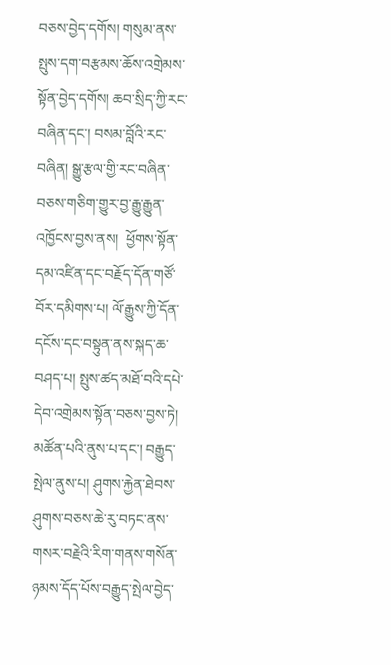བཅས་བྱེད་དགོས། གསུམ་ནས་སྤུས་དག་བརྩམས་ཆོས་འགྲེམས་སྟོན་བྱེད་དགོས། ཆབ་སྲིད་ཀྱི་རང་བཞིན་དང་། བསམ་བློའི་རང་བཞིན། སྒྱུ་རྩལ་གྱི་རང་བཞིན་བཅས་གཅིག་གྱུར་བྱ་རྒྱུ་རྒྱུན་འཁྱོངས་བྱས་ནས།  ཕྱོགས་སྟོན་དམ་འཛིན་དང་བརྗོད་དོན་གཙོ་བོར་དམིགས་པ། ལོ་རྒྱུས་ཀྱི་དོན་དངོས་དང་བསྟུན་ནས་སྐད་ཆ་བཤད་པ། སྤུས་ཚད་མཐོ་བའི་དཔེ་དེབ་འགྲེམས་སྟོན་བཅས་བྱས་ཏེ། མཚོན་པའི་ནུས་པ་དང་། བརྒྱུད་སྤེལ་ནུས་པ། ཤུགས་རྐྱེན་ཐེབས་ཤུགས་བཅས་ཆེ་རུ་བཏང་ནས་གསར་བརྗེའི་རིག་གནས་གསོན་ཉམས་དོད་པོས་བརྒྱུད་སྤེལ་བྱེད་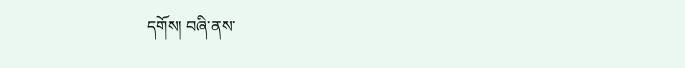དགོས། བཞི་ནས་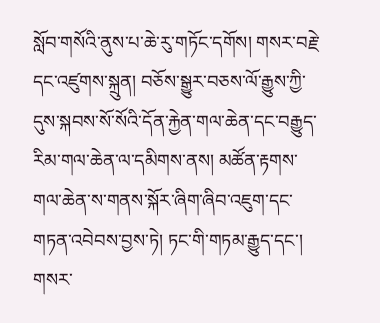སློབ་གསོའི་ནུས་པ་ཆེ་རུ་གཏོང་དགོས། གསར་བརྗེ་དང་འཛུགས་སྐྲུན། བཅོས་སྒྱུར་བཅས་ལོ་རྒྱུས་ཀྱི་དུས་སྐབས་སོ་སོའི་དོན་རྐྱེན་གལ་ཆེན་དང་བརྒྱུད་རིམ་གལ་ཆེན་ལ་དམིགས་ནས། མཚོན་རྟགས་གལ་ཆེན་ས་གནས་སྐོར་ཞིག་ཞིབ་འཇུག་དང་གཏན་འབེབས་བྱས་ཏེ། ཏང་གི་གཏམ་རྒྱུད་དང་། གསར་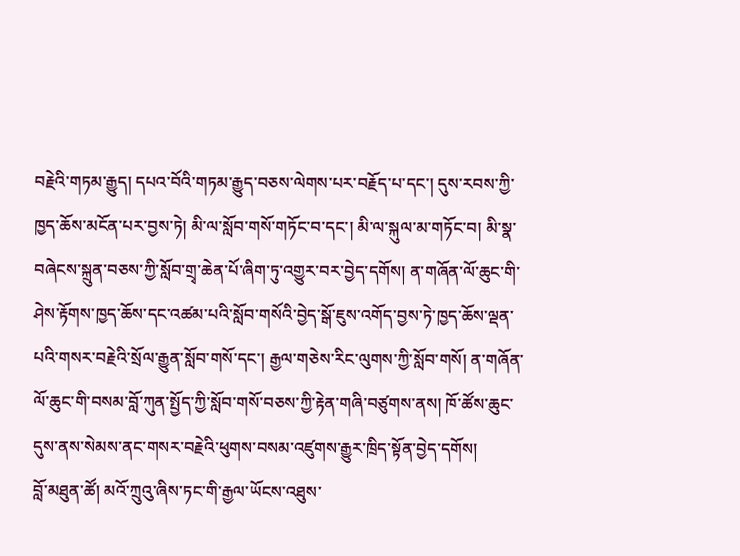བརྗེའི་གཏམ་རྒྱུད། དཔའ་བོའི་གཏམ་རྒྱུད་བཅས་ལེགས་པར་བརྗོད་པ་དང་། དུས་རབས་ཀྱི་ཁྱད་ཆོས་མངོན་པར་བྱས་ཏེ། མི་ལ་སློབ་གསོ་གཏོང་བ་དང་། མི་ལ་སྐུལ་མ་གཏོང་བ། མི་སྣ་བཞེངས་སྐྲུན་བཅས་ཀྱི་སློབ་གྲྭ་ཆེན་པོ་ཞིག་ཏུ་འགྱུར་བར་བྱེད་དགོས། ན་གཞོན་ལོ་ཆུང་གི་ཤེས་རྟོགས་ཁྱད་ཆོས་དང་འཚམ་པའི་སློབ་གསོའི་བྱེད་སྒོ་ཇུས་འགོད་བྱས་ཏེ་ཁྱད་ཆོས་ལྡན་པའི་གསར་བརྗེའི་སྲོལ་རྒྱུན་སློབ་གསོ་དང་། རྒྱལ་གཅེས་རིང་ལུགས་ཀྱི་སློབ་གསོ། ན་གཞོན་ལོ་ཆུང་གི་བསམ་བློ་ཀུན་སྤྱོད་ཀྱི་སློབ་གསོ་བཅས་ཀྱི་རྟེན་གཞི་བཙུགས་ནས། ཁོ་ཚོས་ཆུང་དུས་ནས་སེམས་ནང་གསར་བརྗེའི་ཕུགས་བསམ་འཛུགས་རྒྱུར་ཁྲིད་སྟོན་བྱེད་དགོས།
བློ་མཐུན་ཚོ། མའོ་ཀྲུའུ་ཞིས་ཏང་གི་རྒྱལ་ཡོངས་འཐུས་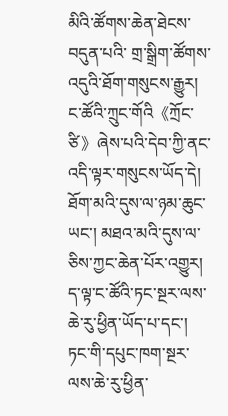མིའི་ཚོགས་ཆེན་ཐེངས་བདུན་པའི་ གྲ་སྒྲིག་ཚོགས་འདུའི་ཐོག་གསུངས་རྒྱུར།  ང་ཚོའི་ཀྲུང་གོའི《ཀྲོང་ཙི》ཞེས་པའི་དེབ་ཀྱི་ནང་འདི་ལྟར་གསུངས་ཡོད་དེ།  ཐོག་མའི་དུས་ལ་ཉམ་ཆུང་ཡང་། མཐའ་མའི་དུས་ལ་ཅིས་ཀྱང་ཆེན་པོར་འགྱུར།    ད་ལྟ་ང་ཚོའི་ཏང་སྔར་ལས་ཆེ་རུ་ཕྱིན་ཡོད་པ་དང་། ཏང་གི་དཔུང་ཁག་སྔར་ལས་ཆེ་རུ་ཕྱིན་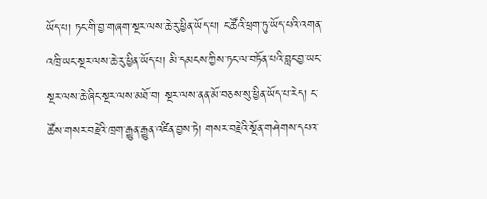ཡོད་པ། ཏང་གི་བྱ་གཞག་སྔར་ལས་ཆེ་རུ་ཕྱིན་ཡོད་པ། ང་ཚོའི་ཕྲག་ཏུ་ཡོད་པའི་འགན་འཁྲི་ཡང་སྔར་ལས་ཆེ་རུ་ཕྱིན་ཡོད་པ། མི་དམངས་ཀྱིས་ཏང་ལ་བཏོན་པའི་བླང་བྱ་ཡང་སྔར་ལས་ཆེ་ཞིང་སྔར་ལས་མཐོ་བ། སྔར་ལས་ནན་མོ་བཅས་སུ་ཕྱིན་ཡོད་པ་རེད། ང་ཚོས་གསར་བརྗེའི་ཁྲག་རྒྱུན་རྒྱུན་འཛིན་བྱས་ཏེ། གསར་བརྗེའི་སྔོན་གཤེགས་དཔའ་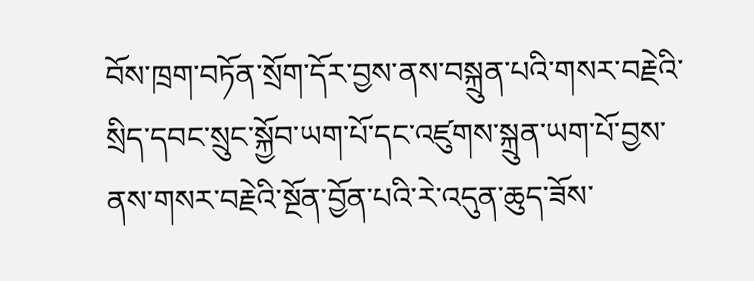བོས་ཁྲག་བཏོན་སྲོག་དོར་བྱས་ནས་བསྐྲུན་པའི་གསར་བརྗེའི་སྲིད་དབང་སྲུང་སྐྱོབ་ཡག་པོ་དང་འཛུགས་སྐྲུན་ཡག་པོ་བྱས་ནས་གསར་བརྗེའི་སྔོན་བྱོན་པའི་རེ་འདུན་ཆུད་ཟོས་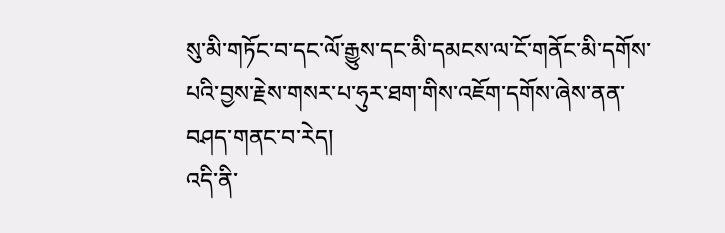སུ་མི་གཏོང་བ་དང་ལོ་རྒྱུས་དང་མི་དམངས་ལ་ངོ་གནོང་མི་དགོས་པའི་བྱས་རྗེས་གསར་པ་ཧུར་ཐག་གིས་འཇོག་དགོས་ཞེས་ནན་བཤད་གནང་བ་རེད།
འདི་ནི་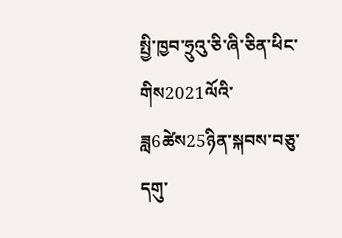སྤྱི་ཁྱབ་ཧྲུའུ་ཅི་ཞི་ཅིན་ཕིང་གིས2021ལོའི་ཟླ6ཚེས25ཉིན་སྐབས་བཅུ་དགུ་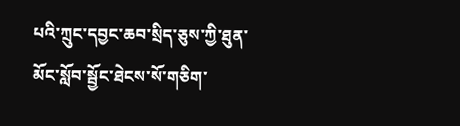པའི་ཀྲུང་དབྱང་ཆབ་སྲིད་ཅུས་ཀྱི་ཐུན་མོང་སློབ་སྦྱོང་ཐེངས་སོ་གཅིག་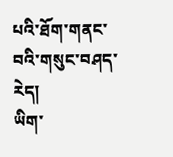པའི་ཐོག་གནང་བའི་གསུང་བཤད་རེད།
ཡིག་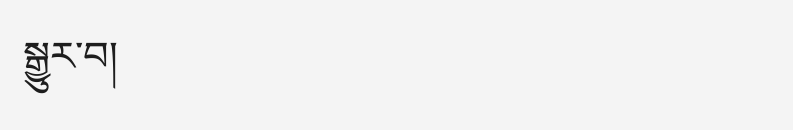སྒྱུར་བ།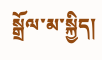སྒྲོལ་མ་སྐྱིད།